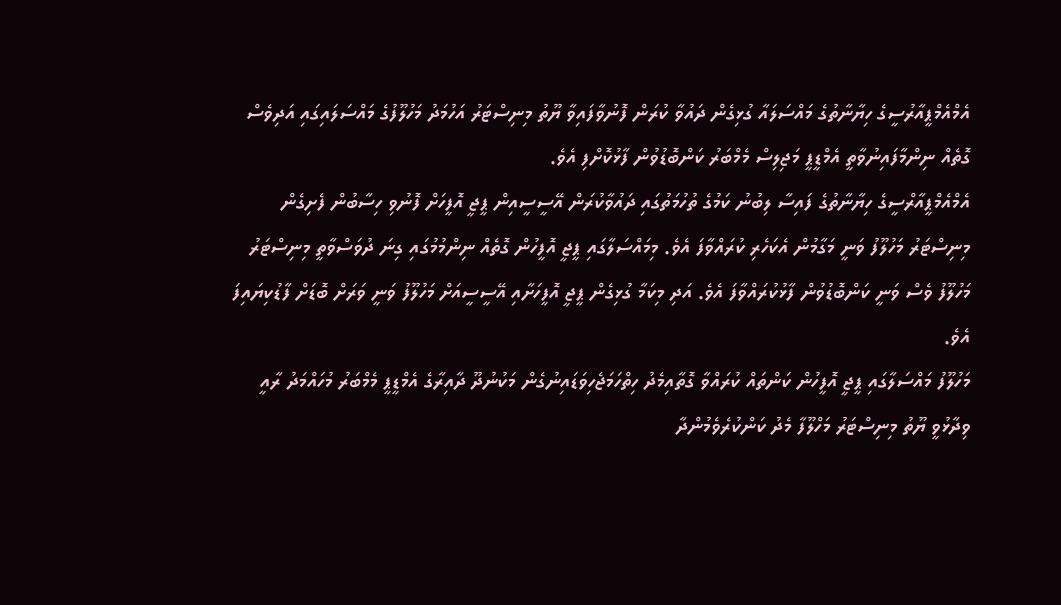އެމްއެމްޕީއާރުސީގެ ހިޔާނާތުގެ މައްސަލައާ ގުޅިގެން ދައުވާ ކުރަން ފޮނުވާފައިވާ ޔޫތު މިނިސްޓަރު އަހުމަދު މަހުލޫފުގެ މައްސަލައިގައި އަދިވެސް ގޮތެއް ނިންމާފައިނުވާތީ އެމްޑީޕީ މަޖިލިސް މެމްބަރު ކަންބޮޑުވުން ފާޅުކޮށްފި އެވެ.
އެމްއެމްޕީއާރްސީގެ ހިޔާނާތުގެ ފައިސާ ލިބުނު ކަމުގެ ތުހުމަތުގައި ދައުވާކުރަން އޭސީސީއިން ޕީޖީ އޮފީހަށް ފޮނުވި ހިސާބުން ފެށިގެން މިނިސްޓަރު މަހުލޫފު ވަނީ މަގާމުން އެކަހެރި ކުރައްވާފަ އެވެ. މިމައްސަލާގައި ޕީޖީ އޮފީހުން ގޮތެއް ނިންމުމުގައި ގިނަ ދުވަސްވާތީ މިނިސްޓަރު މަހުލޫފު ވެސް ވަނީ ކަންބޮޑުވުން ފާޅުކުރައްވާފަ އެވެ. އަދި މިކަމާ ގުޅިގެން ޕީޖީ އޮފީހަށާއި އޭސީސީއަށް މަހުލޫފު ވަނީ ވަރަށް ބޮޑަށް ފާޑުކިޔައިފަ އެވެ.
މަހުލޫފު މައްސަލާގައި ޕީޖީ އޮފީހުން ކަންތައް ކުރައްވާ ގޮތާއިމެދު ހިތްހަމަޖެހިވަޑައިނުގެން މަކުނުދޫ ދާއިރާގެ އެމްޑީޕީ މެމްބަރު މުހައްމަދު ރާއީ ވިދާޅުވީ ޔޫތު މިނިސްޓަރު މަހްލޫފާ މެދު ކަންކުރެވެމުންދާ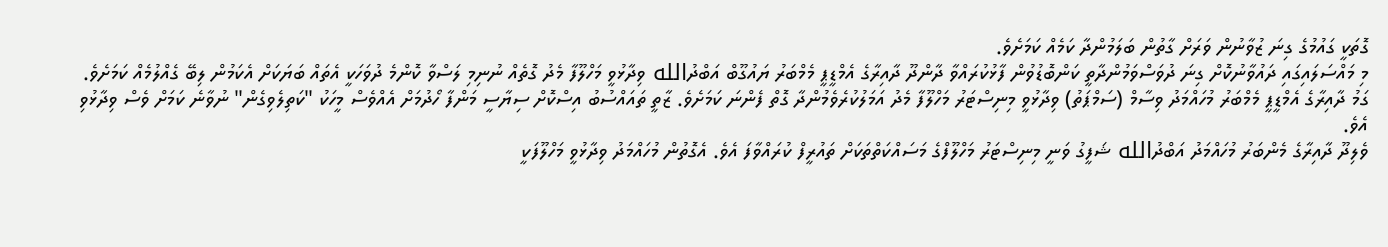ގޮތަކީ ގައުމުގެ ގިނަ ޒުވާނުން ވަރަށް ގާތުން ބަލަމުންދާ ކަމެއް ކަމަށެވެ.
މި މައްސަލައިގައި ދައުވާނުކޮށް ގިނަ ދުވަސްވަމުންދާތީ ކަންބޮޑުވުން ފާޅުކުރައްވާ ދާންދޫ ދާއިރާގެ އެމްޑީޕީ މެމްބަރު ޔައުގޫބް އަބްދުالله ވިދާޅުވީ މަހްލޫފާ މެދު ގޮތެއް ނުނިމި ލަސްވާ ކޮންމެ ދުވަހަކީ އެތައް ބަޔަކަށް އެކަމުން ލިބޭ ގެއްލުމެއް ކަމަށެވެ.
ގަމު ދާއިރާގެ އެމްޑީޕީ މެމްބަރު މުހައްމަދު ވިސާމް (ސަމްޕަތު) ވިދާޅުވީ މިނިސްޓަރު މަހްލޫފާ މެދު އަމަލުކުރެވެމުންދާ ގޮތް ފެންނަ ކަމަށެވެ. ޒާތީ ތައައްސުބު އިސްކޮށް ސިޔާސީ މަންފާ ހޯދުމަށް އެއްވެސް މީހަކު "ކަތިލެވިގެން" ނުވާނެ ކަމަށް ވެސް ވިދާޅުވި އެވެ.
ވެލިދޫ ދާއިރާގެ މެންބަރު މުހައްމަދު އަބްދުالله ޝަފީގު ވަނީ މިނިސްޓަރު މަހްލޫފްގެ މަސައްކަތްތަކަށް ތައުރީފް ކުރައްވާފަ އެވެ. އެގޮތުން މުހައްމަދު ވިދާޅުވީ މަހްލޫފަކީ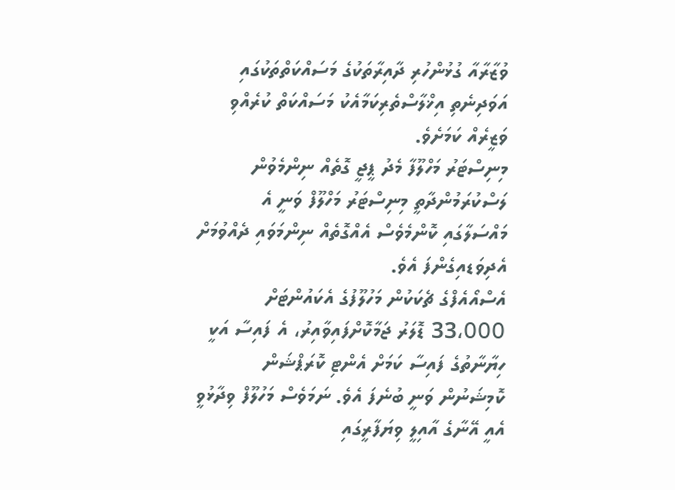ވުޒާރާއާ ގުޅުންހުރި ދާއިރާތަކުގެ މަސައްކަތްތަކުގައި އަވަދިނެތި އިޚްލާސްތެރިކަމާއެކު މަސައްކަތް ކުރެއްވި ވަޒީރެއް ކަމަށެވެ.
މިނިސްޓަރު މަހްލޫފާ މެދު ޕީޖީ ގޮތެއް ނިންމެވުން ލަސްކުރަމުންދާތީ މިނިސްޓަރު މަހްލޫފް ވަނީ އެ މައްސަލާގައި ކޮންމެވެސް އެއްގޮތެއް ނިންމަވައި ދެއްވުމަށް އެދިވަޑއިގެންފަ އެވެ.
އެސްއޯއެފްގެ ޗެކަކުން މަހުލޫފުގެ އެކައުންޓަށް 33،000 ޑޮލަރު ޖަމާކޮށްފައިވާއިރު، އެ ފައިސާ އަކީ ހިޔާނާތުގެ ފައިސާ ކަމަށް އެންޓި ކޮރަޕްޝަން ކޮމިޝަނުން ވަނީ ބުނެފަ އެވެ. ނަމަވެސް މަހުލޫފް ވިދާޅުވީ އެއީ އޭނާގެ އާއިލީ ވިޔަފާރީގައި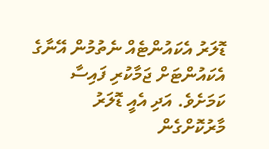ޑޮލަރު އެކައުންޓެއް ނެތުމުން އޭނާގެ އެކައުންޓަށް ޖަމާކުރި ފައިސާ ކަމަށެވެ. އަދި އެއީ ޑޮލަރު މާރުކޮށްގެން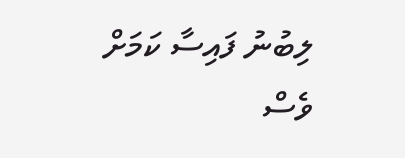ލިބުނު ފައިސާ ކަމަށް ވެސް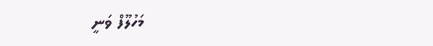މަހުލޫފް ވަނީ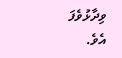ވިދާޅުވެފަ އެވެ.